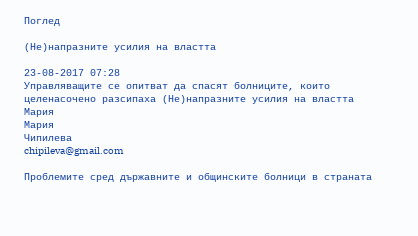Поглед

(Не)напразните усилия на властта

23-08-2017 07:28
Управляващите се опитват да спасят болниците, които целенасочено разсипаха (Не)напразните усилия на властта
Мария
Мария
Чипилева
chipileva@gmail.com

Проблемите сред държавните и общинските болници в страната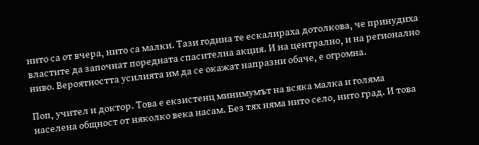нито са от вчера, нито са малки. Тази година те ескалираха дотолкова, че принудиха властите да започнат поредната спасителна акция. И на централно, и на регионално ниво. Вероятността усилията им да се окажат напразни обаче, е огромна.

Поп, учител и доктор. Това е екзистенц минимумът на всяка малка и голяма населена общност от няколко века насам. Без тях няма нито село, нито град. И това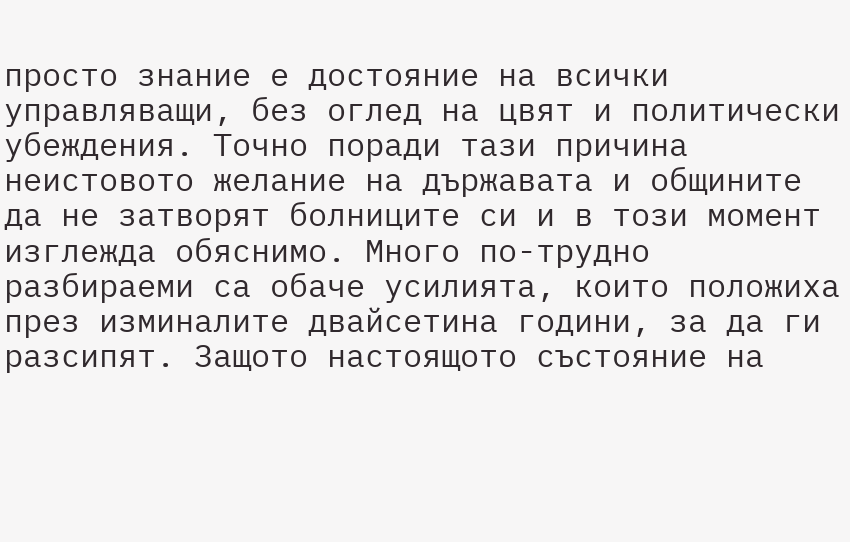просто знание е достояние на всички управляващи, без оглед на цвят и политически убеждения. Точно поради тази причина неистовото желание на държавата и общините да не затворят болниците си и в този момент изглежда обяснимо. Много по-трудно разбираеми са обаче усилията, които положиха през изминалите двайсетина години, за да ги разсипят. Защото настоящото състояние на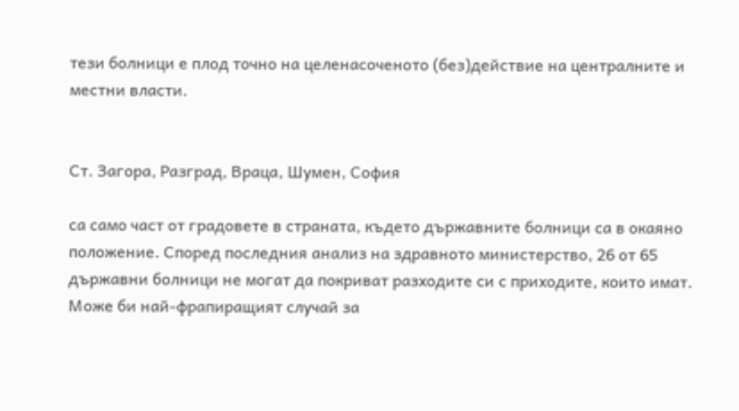тези болници е плод точно на целенасоченото (без)действие на централните и местни власти.


Ст. Загора, Разград, Враца, Шумен, София

са само част от градовете в страната, където държавните болници са в окаяно положение. Според последния анализ на здравното министерство, 26 от 65 държавни болници не могат да покриват разходите си с приходите, които имат. Може би най-фрапиращият случай за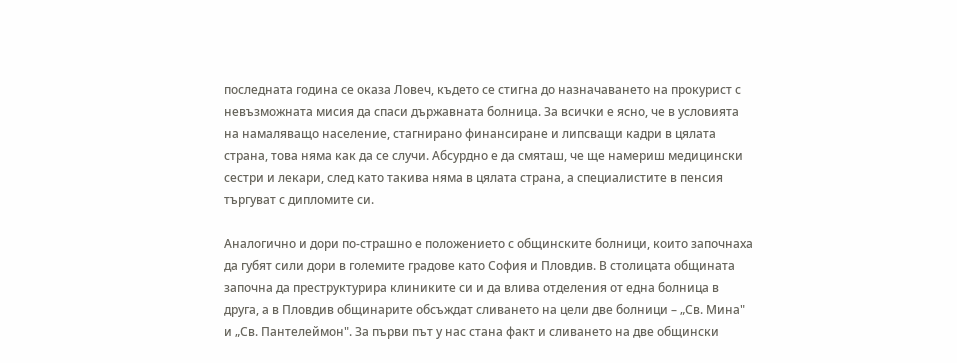последната година се оказа Ловеч, където се стигна до назначаването на прокурист с невъзможната мисия да спаси държавната болница. За всички е ясно, че в условията на намаляващо население, стагнирано финансиране и липсващи кадри в цялата страна, това няма как да се случи. Абсурдно е да смяташ, че ще намериш медицински сестри и лекари, след като такива няма в цялата страна, а специалистите в пенсия търгуват с дипломите си.

Аналогично и дори по-страшно е положението с общинските болници, които започнаха да губят сили дори в големите градове като София и Пловдив. В столицата общината започна да преструктурира клиниките си и да влива отделения от една болница в друга, а в Пловдив общинарите обсъждат сливането на цели две болници – „Св. Мина" и „Св. Пантелеймон". За първи път у нас стана факт и сливането на две общински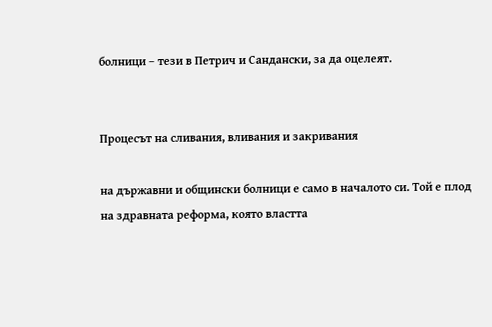болници – тези в Петрич и Сандански, за да оцелеят.


Процесът на сливания, вливания и закривания

на държавни и общински болници е само в началото си. Той е плод на здравната реформа, която властта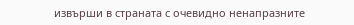извърши в страната с очевидно ненапразните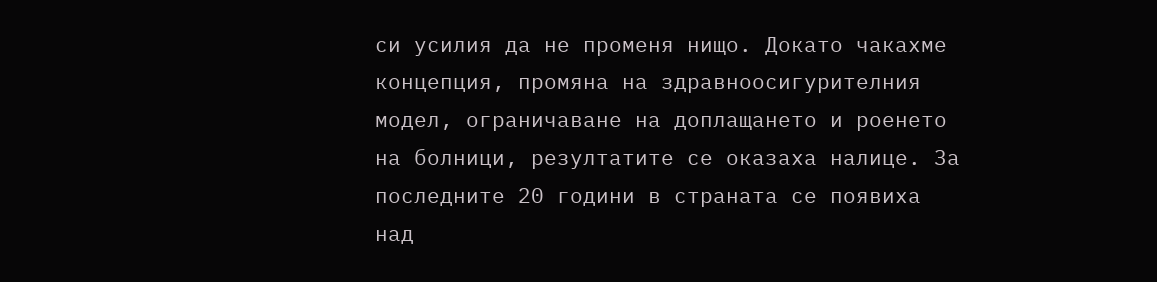си усилия да не променя нищо. Докато чакахме концепция, промяна на здравноосигурителния модел, ограничаване на доплащането и роенето на болници, резултатите се оказаха налице. За последните 20 години в страната се появиха над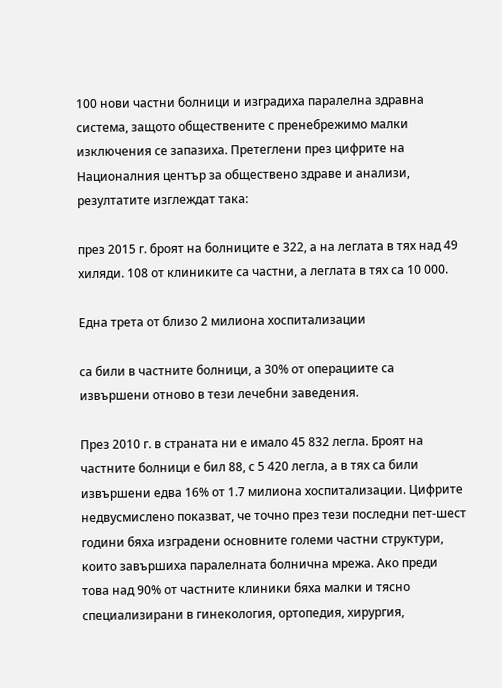100 нови частни болници и изградиха паралелна здравна система, защото обществените с пренебрежимо малки изключения се запазиха. Претеглени през цифрите на Националния център за обществено здраве и анализи, резултатите изглеждат така:

през 2015 г. броят на болниците е 322, а на леглата в тях над 49 хиляди. 108 от клиниките са частни, а леглата в тях са 10 000.

Една трета от близо 2 милиона хоспитализации

са били в частните болници, а 30% от операциите са извършени отново в тези лечебни заведения.

През 2010 г. в страната ни е имало 45 832 легла. Броят на частните болници е бил 88, с 5 420 легла, а в тях са били извършени едва 16% от 1.7 милиона хоспитализации. Цифрите недвусмислено показват, че точно през тези последни пет-шест години бяха изградени основните големи частни структури, които завършиха паралелната болнична мрежа. Ако преди това над 90% от частните клиники бяха малки и тясно специализирани в гинекология, ортопедия, хирургия,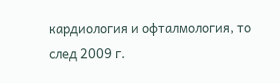кардиология и офталмология, то след 2009 г.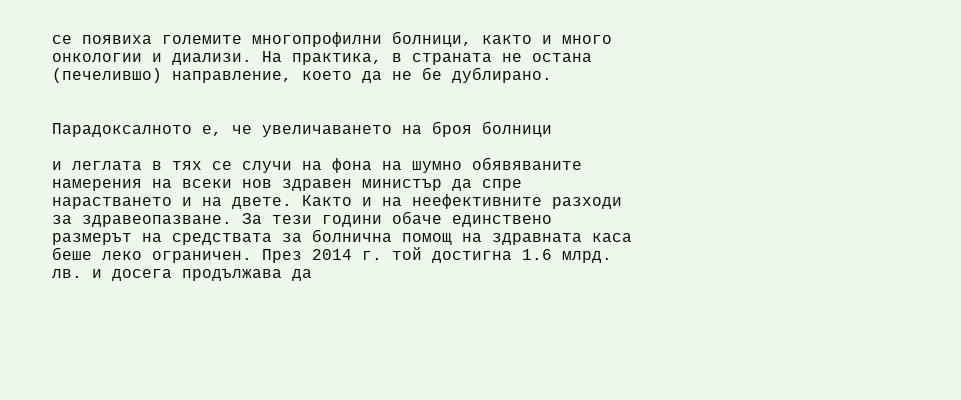се появиха големите многопрофилни болници, както и много онкологии и диализи. На практика, в страната не остана (печелившо) направление, което да не бе дублирано.


Парадоксалното е, че увеличаването на броя болници

и леглата в тях се случи на фона на шумно обявяваните намерения на всеки нов здравен министър да спре нарастването и на двете. Както и на неефективните разходи за здравеопазване. За тези години обаче единствено размерът на средствата за болнична помощ на здравната каса беше леко ограничен. През 2014 г. той достигна 1.6 млрд. лв. и досега продължава да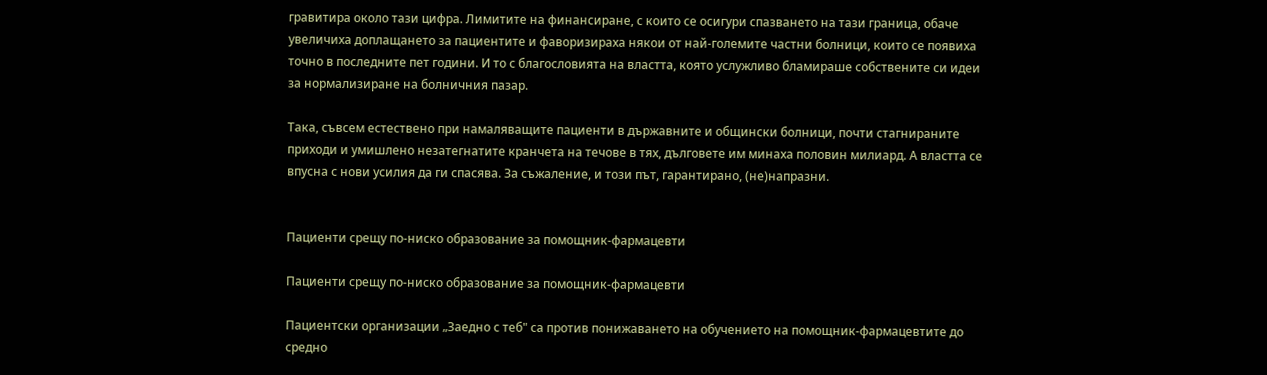гравитира около тази цифра. Лимитите на финансиране, с които се осигури спазването на тази граница, обаче увеличиха доплащането за пациентите и фаворизираха някои от най-големите частни болници, които се появиха точно в последните пет години. И то с благословията на властта, която услужливо бламираше собствените си идеи за нормализиране на болничния пазар.

Така, съвсем естествено при намаляващите пациенти в държавните и общински болници, почти стагнираните приходи и умишлено незатегнатите кранчета на течове в тях, дълговете им минаха половин милиард. А властта се впусна с нови усилия да ги спасява. За съжаление, и този път, гарантирано, (не)напразни.


Пациенти срещу по-ниско образование за помощник-фармацевти

Пациенти срещу по-ниско образование за помощник-фармацевти

Пациентски организации „Заедно с теб" са против понижаването на обучението на помощник-фармацевтите до средно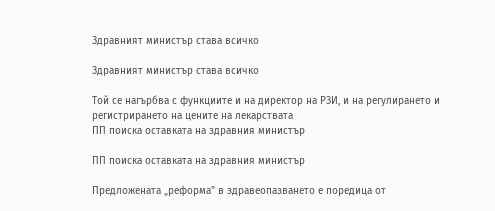Здравният министър става всичко

Здравният министър става всичко

Той се нагърбва с функциите и на директор на РЗИ, и на регулирането и регистрирането на цените на лекарствата
ПП поиска оставката на здравния министър

ПП поиска оставката на здравния министър

Предложената „реформа" в здравеопазването е поредица от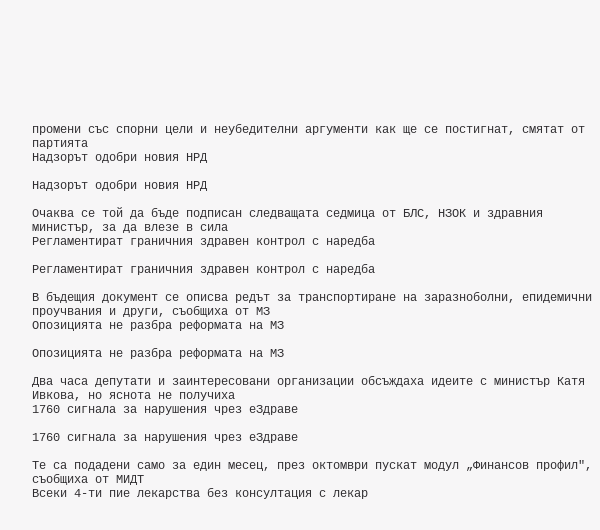промени със спорни цели и неубедителни аргументи как ще се постигнат, смятат от партията
Надзорът одобри новия НРД

Надзорът одобри новия НРД

Очаква се той да бъде подписан следващата седмица от БЛС, НЗОК и здравния министър, за да влезе в сила
Регламентират граничния здравен контрол с наредба

Регламентират граничния здравен контрол с наредба

В бъдещия документ се описва редът за транспортиране на заразноболни, епидемични проучвания и други, съобщиха от МЗ
Опозицията не разбра реформата на МЗ

Опозицията не разбра реформата на МЗ

Два часа депутати и заинтересовани организации обсъждаха идеите с министър Катя Ивкова, но яснота не получиха
1760 сигнала за нарушения чрез еЗдраве

1760 сигнала за нарушения чрез еЗдраве

Те са подадени само за един месец, през октомври пускат модул „Финансов профил", съобщиха от МИДТ
Всеки 4-ти пие лекарства без консултация с лекар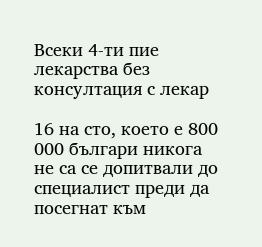Всеки 4-ти пие лекарства без консултация с лекар

16 на сто, което е 800 000 българи никога не са се допитвали до специалист преди да посегнат към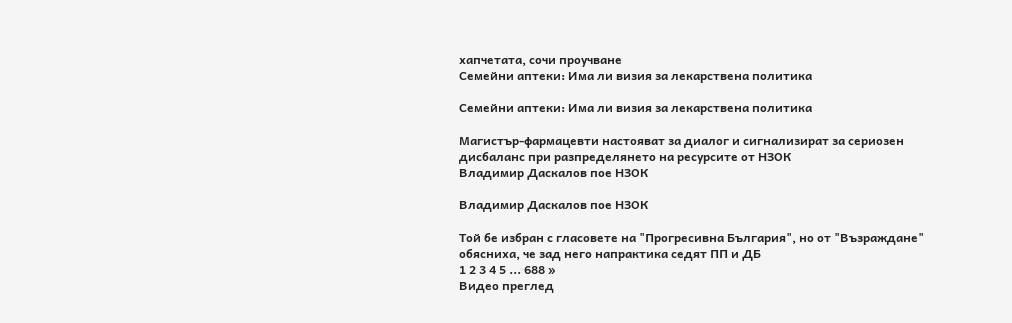хапчетата, сочи проучване
Семейни аптеки: Има ли визия за лекарствена политика

Семейни аптеки: Има ли визия за лекарствена политика

Магистър-фармацевти настояват за диалог и сигнализират за сериозен дисбаланс при разпределянето на ресурсите от НЗОК
Владимир Даскалов пое НЗОК

Владимир Даскалов пое НЗОК

Той бе избран с гласовете на "Прогресивна България", но от "Възраждане" обясниха, че зад него напрактика седят ПП и ДБ
1 2 3 4 5 ... 688 »
Видео преглед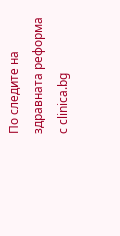По следите на здрaвната реформа с clinica.bg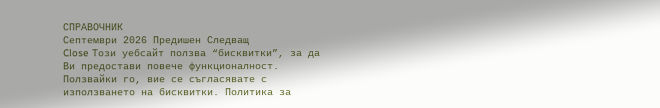СПРАВОЧНИК
Септември 2026 Предишен Следващ
Close Този уебсайт ползва “бисквитки”, за да Ви предостави повече функционалност. Ползвайки го, вие се съгласявате с използването на бисквитки. Политика за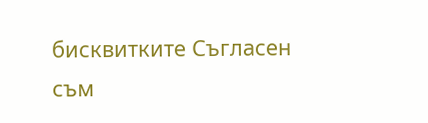бисквитките Съгласен съм